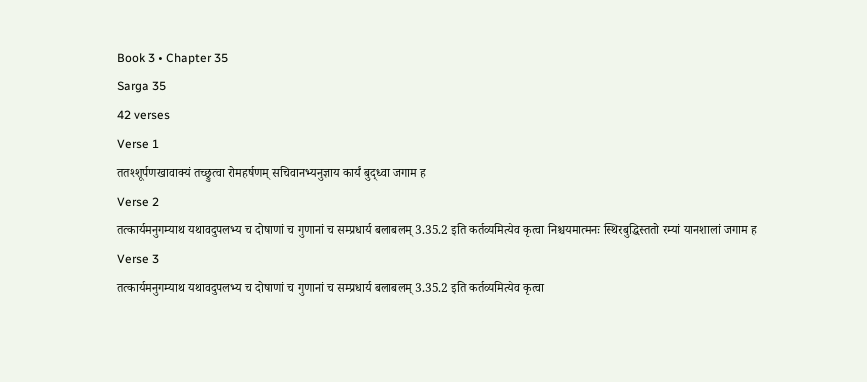Book 3 • Chapter 35
Sarga 35
42 verses
Verse 1
ततश्शूर्पणखावाक्यं तच्छ्रुत्वा रोमहर्षणम् सचिवानभ्यनुज्ञाय कार्यं बुद्ध्वा जगाम ह
Verse 2
तत्कार्यमनुगम्याथ यथावदुपलभ्य च दोषाणां च गुणानां च सम्प्रधार्य बलाबलम् 3.35.2 इति कर्तव्यमित्येव कृत्वा निश्चयमात्मनः स्थिरबुद्धिस्ततो रम्यां यानशालां जगाम ह
Verse 3
तत्कार्यमनुगम्याथ यथावदुपलभ्य च दोषाणां च गुणानां च सम्प्रधार्य बलाबलम् 3.35.2 इति कर्तव्यमित्येव कृत्वा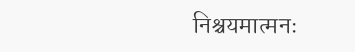निश्चयमात्मनः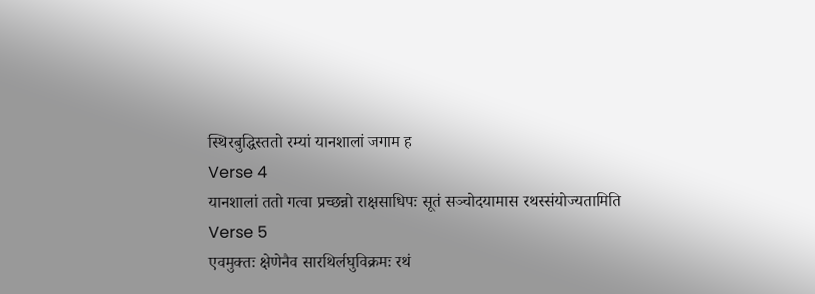स्थिरबुद्धिस्ततो रम्यां यानशालां जगाम ह
Verse 4
यानशालां ततो गत्वा प्रच्छन्नो राक्षसाधिपः सूतं सञ्चोदयामास रथस्संयोज्यतामिति
Verse 5
एवमुक्तः क्षेणेनैव सारथिर्लघुविक्रमः रथं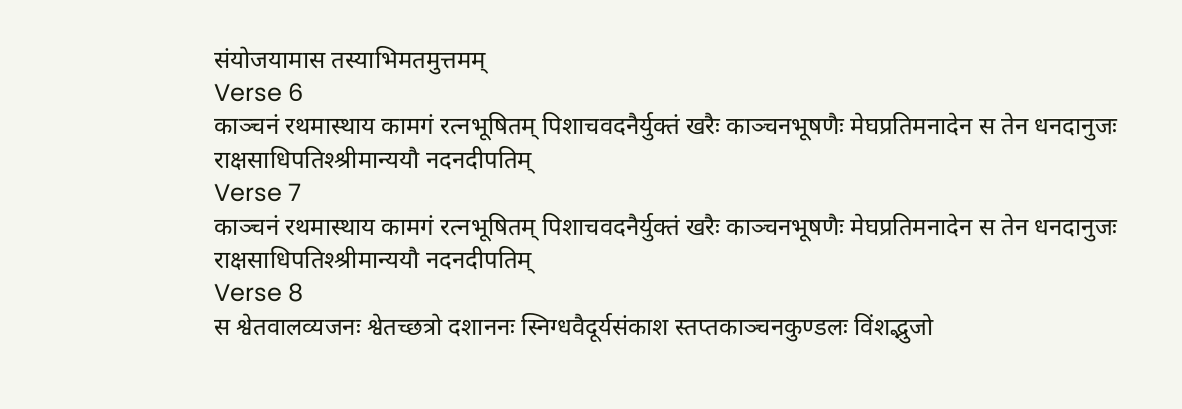संयोजयामास तस्याभिमतमुत्तमम्
Verse 6
काञ्चनं रथमास्थाय कामगं रत्नभूषितम् पिशाचवदनैर्युक्तं खरैः काञ्चनभूषणैः मेघप्रतिमनादेन स तेन धनदानुजः राक्षसाधिपतिश्श्रीमान्ययौ नदनदीपतिम्
Verse 7
काञ्चनं रथमास्थाय कामगं रत्नभूषितम् पिशाचवदनैर्युक्तं खरैः काञ्चनभूषणैः मेघप्रतिमनादेन स तेन धनदानुजः राक्षसाधिपतिश्श्रीमान्ययौ नदनदीपतिम्
Verse 8
स श्वेतवालव्यजनः श्वेतच्छत्रो दशाननः स्निग्धवैदूर्यसंकाश स्तप्तकाञ्चनकुण्डलः विंशद्भुजो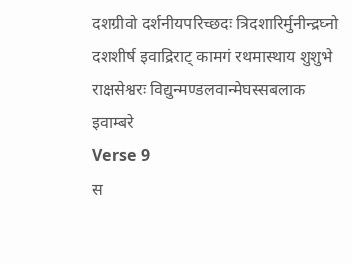दशग्रीवो दर्शनीयपरिच्छदः त्रिदशारिर्मुनीन्द्रघ्नो दशशीर्ष इवाद्रिराट् कामगं रथमास्थाय शुशुभे राक्षसेश्वरः विद्युन्मण्डलवान्मेघस्सबलाक इवाम्बरे
Verse 9
स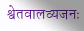श्वेतवालव्यजनः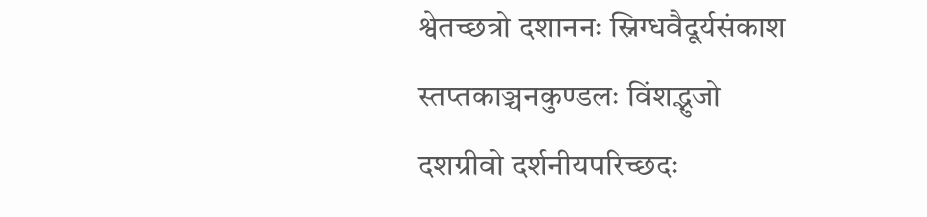श्वेतच्छत्रो दशाननः स्निग्धवैदूर्यसंकाश स्तप्तकाञ्चनकुण्डलः विंशद्भुजो दशग्रीवो दर्शनीयपरिच्छदः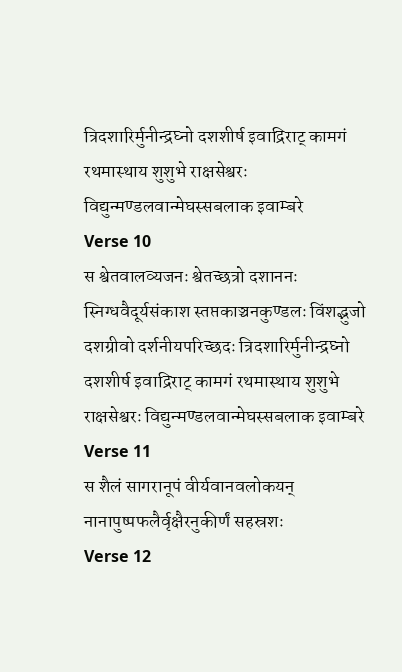त्रिदशारिर्मुनीन्द्रघ्नो दशशीर्ष इवाद्रिराट् कामगं रथमास्थाय शुशुभे राक्षसेश्वरः विद्युन्मण्डलवान्मेघस्सबलाक इवाम्बरे
Verse 10
स श्वेतवालव्यजनः श्वेतच्छत्रो दशाननः स्निग्धवैदूर्यसंकाश स्तप्तकाञ्चनकुण्डलः विंशद्भुजो दशग्रीवो दर्शनीयपरिच्छदः त्रिदशारिर्मुनीन्द्रघ्नो दशशीर्ष इवाद्रिराट् कामगं रथमास्थाय शुशुभे राक्षसेश्वरः विद्युन्मण्डलवान्मेघस्सबलाक इवाम्बरे
Verse 11
स शैलं सागरानूपं वीर्यवानवलोकयन् नानापुष्पफलैर्वृक्षैरनुकीर्णं सहस्रशः
Verse 12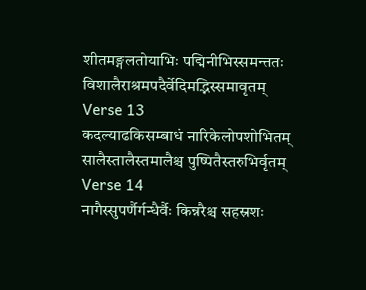शीतमङ्गलतोयाभिः पद्मिनीभिस्समन्ततः विशालैराश्रमपदैर्वेदिमद्भिस्समावृतम्
Verse 13
कदल्याढकिसम्बाधं नारिकेलोपशोभितम् सालैस्तालैस्तमालैश्च पुष्पितैस्तरुभिर्वृतम्
Verse 14
नागैस्सुपर्णैर्गन्धैर्वैः किन्नरैश्च सहस्रशः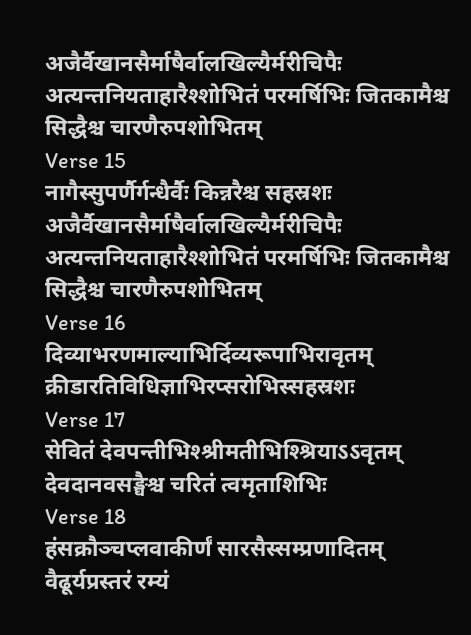अजैर्वैखानसैर्माषैर्वालखिल्यैर्मरीचिपैः अत्यन्तनियताहारैश्शोभितं परमर्षिभिः जितकामैश्च सिद्धैश्च चारणैरुपशोभितम्
Verse 15
नागैस्सुपर्णैर्गन्धैर्वैः किन्नरैश्च सहस्रशः अजैर्वैखानसैर्माषैर्वालखिल्यैर्मरीचिपैः अत्यन्तनियताहारैश्शोभितं परमर्षिभिः जितकामैश्च सिद्धैश्च चारणैरुपशोभितम्
Verse 16
दिव्याभरणमाल्याभिर्दिव्यरूपाभिरावृतम् क्रीडारतिविधिज्ञाभिरप्सरोभिस्सहस्रशः
Verse 17
सेवितं देवपन्तीभिश्श्रीमतीभिश्श्रियाऽऽवृतम् देवदानवसङ्घैश्च चरितं त्वमृताशिभिः
Verse 18
हंसक्रौञ्चप्लवाकीर्णं सारसैस्सम्प्रणादितम् वैढूर्यप्रस्तरं रम्यं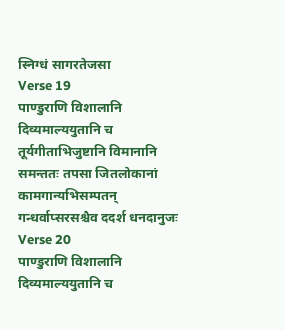स्निग्धं सागरतेजसा
Verse 19
पाण्डुराणि विशालानि दिव्यमाल्ययुतानि च तूर्यगीताभिजुष्टानि विमानानि समन्ततः तपसा जितलोकानां कामगान्यभिसम्पतन् गन्धर्वाप्सरसश्चैव ददर्श धनदानुजः
Verse 20
पाण्डुराणि विशालानि दिव्यमाल्ययुतानि च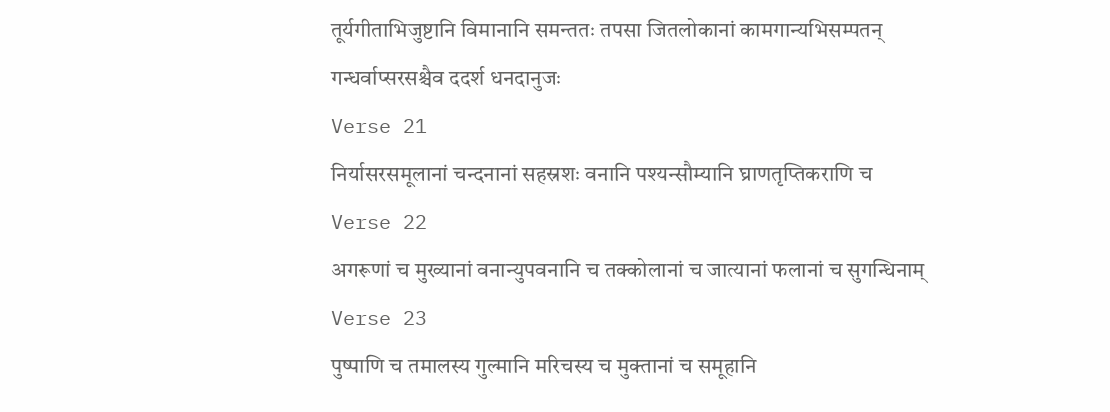तूर्यगीताभिजुष्टानि विमानानि समन्ततः तपसा जितलोकानां कामगान्यभिसम्पतन् गन्धर्वाप्सरसश्चैव ददर्श धनदानुजः
Verse 21
निर्यासरसमूलानां चन्दनानां सहस्रशः वनानि पश्यन्सौम्यानि घ्राणतृप्तिकराणि च
Verse 22
अगरूणां च मुख्यानां वनान्युपवनानि च तक्कोलानां च जात्यानां फलानां च सुगन्धिनाम्
Verse 23
पुष्पाणि च तमालस्य गुल्मानि मरिचस्य च मुक्तानां च समूहानि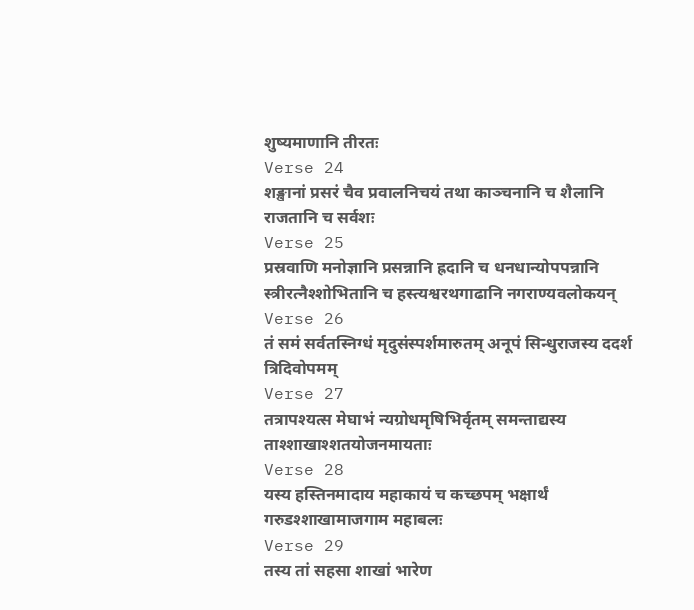शुष्यमाणानि तीरतः
Verse 24
शङ्खानां प्रसरं चैव प्रवालनिचयं तथा काञ्चनानि च शैलानि राजतानि च सर्वशः
Verse 25
प्रस्रवाणि मनोज्ञानि प्रसन्नानि ह्रदानि च धनधान्योपपन्नानि स्त्रीरत्नैश्शोभितानि च हस्त्यश्वरथगाढानि नगराण्यवलोकयन्
Verse 26
तं समं सर्वतस्निग्धं मृदुसंस्पर्शमारुतम् अनूपं सिन्धुराजस्य ददर्श त्रिदिवोपमम्
Verse 27
तत्रापश्यत्स मेघाभं न्यग्रोधमृषिभिर्वृतम् समन्ताद्यस्य ताश्शाखाश्शतयोजनमायताः
Verse 28
यस्य हस्तिनमादाय महाकायं च कच्छपम् भक्षार्थं गरुडश्शाखामाजगाम महाबलः
Verse 29
तस्य तां सहसा शाखां भारेण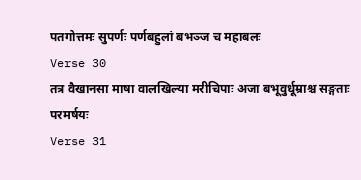पतगोत्तमः सुपर्णः पर्णबहुलां बभञ्ज च महाबलः
Verse 30
तत्र वैखानसा माषा वालखिल्या मरीचिपाः अजा बभूवुर्धूम्राश्च सङ्गताः परमर्षयः
Verse 31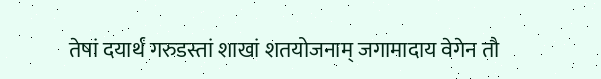तेषां दयार्थं गरुडस्तां शाखां शतयोजनाम् जगामादाय वेगेन तौ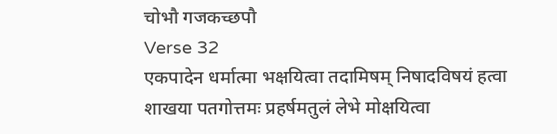चोभौ गजकच्छपौ
Verse 32
एकपादेन धर्मात्मा भक्षयित्वा तदामिषम् निषादविषयं हत्वा शाखया पतगोत्तमः प्रहर्षमतुलं लेभे मोक्षयित्वा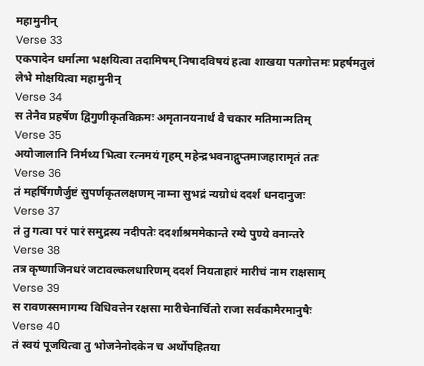महामुनीन्
Verse 33
एकपादेन धर्मात्मा भक्षयित्वा तदामिषम् निषादविषयं हत्वा शाखया पतगोत्तमः प्रहर्षमतुलं लेभे मोक्षयित्वा महामुनीन्
Verse 34
स तेनैव प्रहर्षेण द्विगुणीकृतविक्रमः अमृतानयनार्थं वै चकार मतिमान्मतिम्
Verse 35
अयोजालानि निर्मथ्य भित्वा रत्नमयं गृहम् महेन्द्रभवनाद्गुप्तमाजहारामृतं ततः
Verse 36
तं महर्षिगणैर्जुष्टं सुपर्णकृतलक्षणम् नाम्ना सुभद्रं न्यग्रोधं ददर्श धनदानुजः
Verse 37
तं तु गत्वा परं पारं समुद्रस्य नदीपतेः ददर्शाश्रममेकान्ते रम्ये पुण्ये वनान्तरे
Verse 38
तत्र कृष्णाजिनधरं जटावल्कलधारिणम् ददर्श नियताहारं मारीचं नाम राक्षसाम्
Verse 39
स रावणस्समागम्य विधिवत्तेन रक्षसा मारीचेनार्चितो राजा सर्वकामैरमानुषैः
Verse 40
तं स्वयं पूजयित्वा तु भोजनेनोदकेन च अर्थोपहितया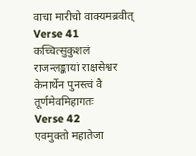वाचा मारीचो वाक्यमब्रवीत्
Verse 41
कच्चित्सुकुशलं राजन्लङ्कायां राक्षसेश्वर केनार्थेन पुनस्त्वं वै तूर्णमेवमिहागतः
Verse 42
एवमुक्तो महातेजा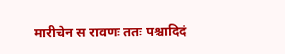मारीचेन स रावणः ततः पश्चादिदं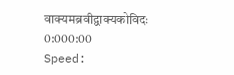वाक्यमब्रवीद्वाक्यकोविदः
0:000:00
Speed: